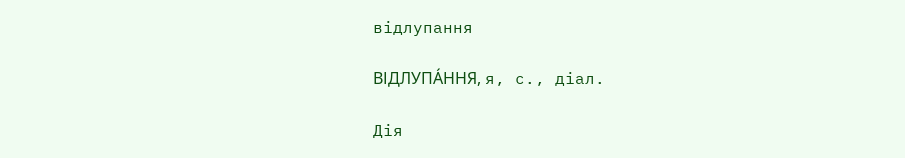відлупання

ВІДЛУПА́ННЯ, я, с., діал.

Дія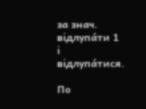за знач. відлупа́ти 1 і відлупа́тися.

По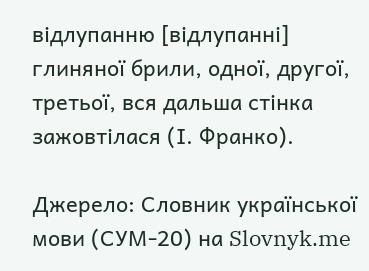відлупанню [відлупанні] глиняної брили, одної, другої, третьої, вся дальша стінка зажовтілася (І. Франко).

Джерело: Словник української мови (СУМ-20) на Slovnyk.me